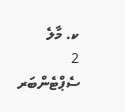ކ. މާލެ
2 ސެޕްޓެންބަރ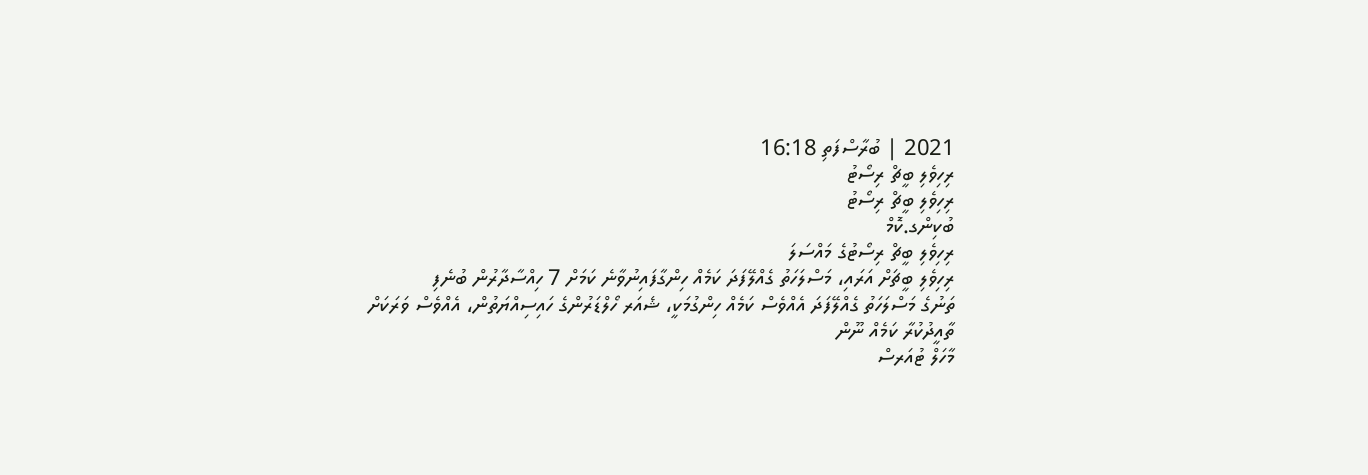2021 | ބުރާސްފަތި 16:18
ރިހިވެލި ބީޗް ރިސޯޓު
ރިހިވެލި ބީޗް ރިސޯޓު
ބުކިންގ.ކޮމް
ރިހިވެލި ބީޗް ރިސޯޓުގެ މައްސަލަ
ރިހިވެލި ބީޗަށް އަރައި، މަސްލަހަތު ގެއްލޭފަދަ ކަމެއް ހިންގާފައިނުވާނެ ކަމަށް 7 ހިއްސާދާރުން ބުނެފި
ތަނުގެ މަސްލަހަތު ގެއްލޭފަދަ އެއްވެސް ކަމެއް ހިންގުމަކީ، ޝެއަރ ހޯލްޑަރުންގެ ހައިސިއްޔަތުން، އެއްވެސް ވަރަކަށް ތާއީދުކުރާ ކަމެއް ނޫން
މާހަލް ޓުއަރސް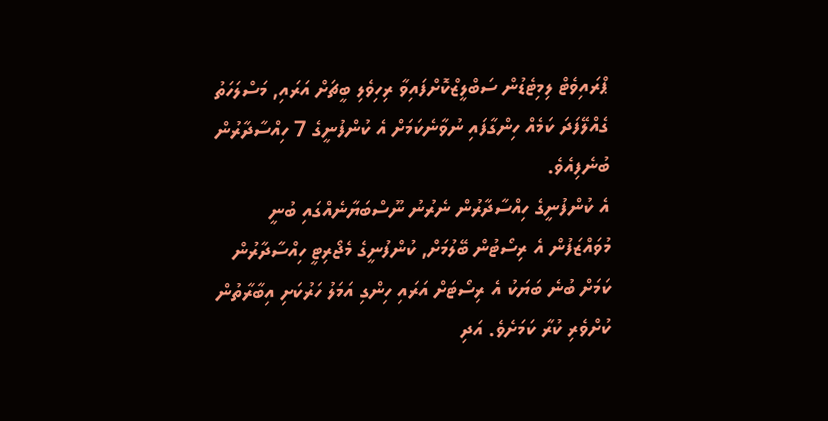ޕްރައިވެޓް ލިމިޓެޑުން ސަބްލީޒްކޮށްފައިވާ ރިހިވެލި ބީޗަށް އަރައި, މަސްލަހަތު ގެއްލޭފަދަ ކަމެއް ހިންގާފައި ނުވާނެކަމަށް އެ ކުންފުނީގެ 7 ހިއްސާދާރުން ބުނެފިއެވެ.
އެ ކުންފުނީގެ ހިއްސާދާރުން ނެރުނު ނޫސްބަޔާނެއްގައި ބުނީ މުވައްޒަފުން އެ ރިސޯޓުން ބޭލުމަށް, ކުންފުނީގެ މެޖޯރިޓީ ހިއްސާދާރުން ކަމަށް ބުނެ ބަޔަކު އެ ރިސޯޓަށް އަރައި ހިންގި އަމަލު ހަރުކަށި އިބާރާތުން ކުށްވެރި ކުރާ ކަމަށެވެ. އަދި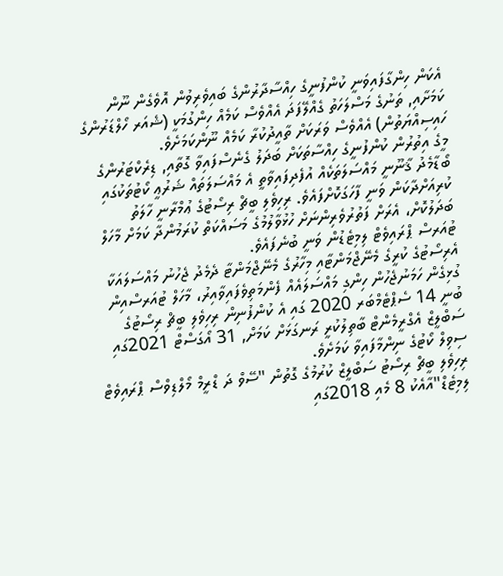އެކަން ހިންގާފައިވަނީ ކުންފުނީގެ ހިއްސާދާރުންގެ ބައިވެރިވުން އޮވެގެން ނޫން ކަމަށާއި, ތަނުގެ މަސްލަހަތު ގެއްލޭފަދަ އެއްވެސް ކަމެއް ހިންގުމަކީ (ޝެއަރ ހޯލްޑަރުންގެ ހައިސިއްޔަތުން) އެއްވެސް ވަރަކަށް ތާއީދުކުރާ ކަމެއް ނޫންކަމަށެވެ.
މީގެ އިތުރުން ކުންފުނީގެ ހިއްސާތަކަށް ބަދަލު ގެނެސްފައިވާ ގޮތާއި, ޑިރެކްޓަރުންގެ ބޯޑާމެދު ޤާނޫނީ މައްސަލަތަކެއް އުފެދިފައިވާތީ އެ މައްސަލަތައް ޝަރުޢީ ކޯޓުތަކުގައި ކުރިއަށްދާކަން ވަނީ ފާހަގަކޮށްފައެވެ. ރިހިވެލި ބީޗް ރިސޯޓުގެ ޢުމްރާނީ ހާލަތު ބަދަލުކޮށް، އެރަށް ފަތުރުވެރިންނަށް ހުޅުވާލުމުގެ މަސައްކަތް ކުރަމުންދާ ކަމަށް މާހަލް ޓުއަރސް ޕްރައިވެޓް ލިމިޓެޑުން ވަނީ ބުނެފައެވެ.
އެރިސޯޓުގެ ކުރީގެ މެނޭޖްމަންޓާއި މިހާރުގެ މެނޭޖްމަންޓާ ދެމެދު ޖެހުނު މައްސަލައަކާ ގުޅިގެން ހަމަނުޖެހުން ހިންގި މައްސަލައެއް ފެންމަތިވެފައިވާއިރު، މާހަލް ޓުއަރސްއިން ބުނީ 14 ސެޕްޓެމްބަރ 2020 ގައި އެ ކުންފުނިން ރިހިވެލި ބީޗް ރިސޯޓުގެ ސަބްލީޒް އެގްރީމެންޓް ބާތިލުކުރީ ރަނގަޅަށް ކަމަށް, 31 އޯގަސްޓް 2021ގައި ސިވިލް ކޯޓުގެ ނިންމާފައިވާ ކަމަށެވެ.
ރިހިވެލި ބީޗް ރިސޯޓު ސަބްލީޒް ކުރުމުގެ ގޮތުން "ސޭވް ދަ ޑްރީމް މޯލްޑިވްސް ޕްރައިވެޓް ލިމިޓެޑް"އާއެކު 8 މެއި 2018ގައި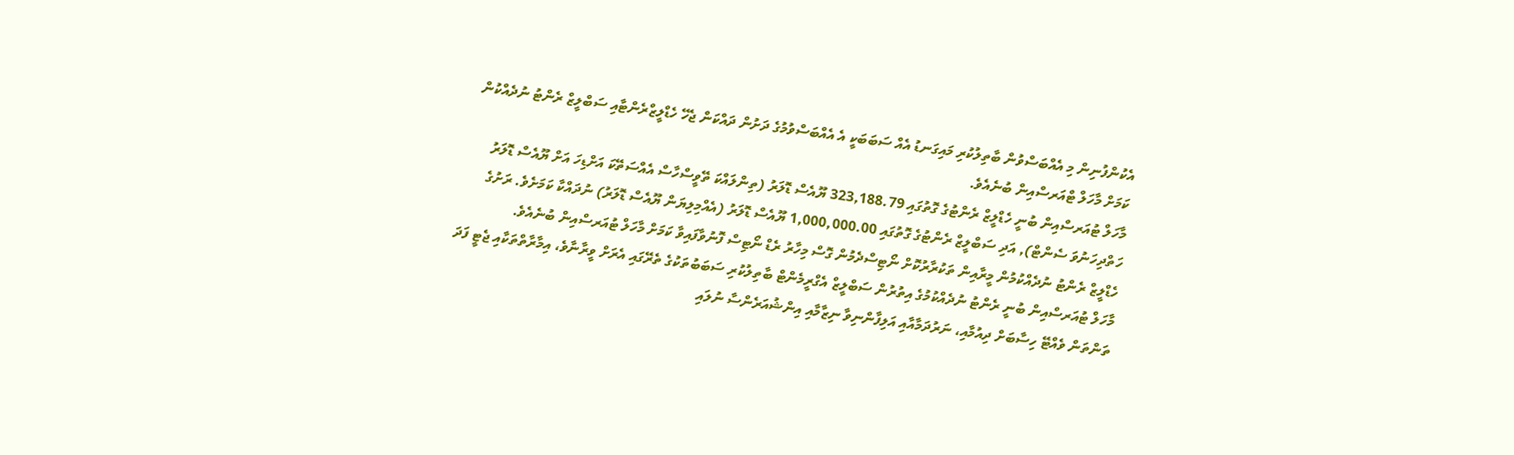އެކުންފުނިން މި އެއްބަސްވުން ބާތިލުކުރި މައިގަނޑު އެއް ސަބަބަކީ އެ އެއްބަސްވުމުގެ ދަށުން ދައްކަން ޖެހޭ ހެޑްލީޒްރެންޓާއި ސަބްލީޒް ރެންޓު ނުދެއްކުން ކަމަށް މާހަލް ޓްއަރސްއިން ބުނެއެވެ.
މާހަލް ޓުއަރސްއިން ބުނީ ހެޑްލީޒް ރެންޓުގެ ގޮތުގައި 323,188.79 ޔޫއެސް ޑޮލަރު (ތިންލައްކަ ތޭވީސްހާސް އެއްސަތޭކަ އަށްޑިހަ އަށް ޔޫއެސް ޑޮލަރު ހަތްދިހަނުވަ ސެންޓް), އަދި ސަބްލީޒް ރެންޓުގެ ގޮތުގައި 1,000,000.00 ޔޫއެސް ޑޮލަރު (އެއްމިލިޔަން ޔޫއެސް ޑޮލަރު) ނުދައްކާ ކަމަށެވެ. ރަށުގެ ހެޑްލީޒް ރެންޓު ނުދެއްކުމުން މީރާއިން ތަކުރާރުކޮށް ނޯޓިސްދެމުން ގޮސް މިހާރު ރެޑް ނޯޓިސް ފޮނުވާފައިވާ ކަމަށް މާހަލް ޓުއަރސްއިން ބުނެއެވެ.
މާހަލް ޓުއަރސްއިން ބުނީ ރެންޓު ނުދެއްކުމުގެ އިތުރުން ސަބްލީޒް އެގްރީމެންޓް ބާތިލުކުރި ސަބަބުތަކުގެ ތެރޭގައި އެރަށް ވީރާނާވެ، އިމާރާތްތަކާއި ޖެޓީ ފަދަ ތަންތަން ވެއްޓޭ ހިސާބަށް ދިއުމާއި، ނަރުދަމާއާއި އަލިފާންނިވާ ނިޒާމާއި އިންޝުއަރެންސާ ނުލައި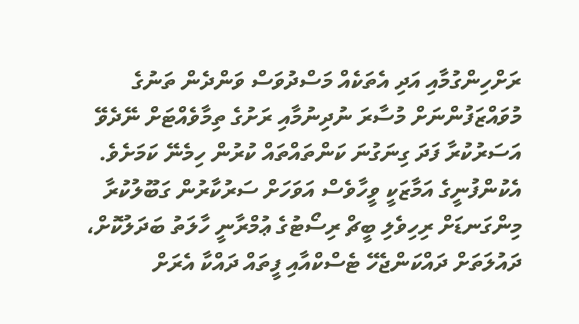ރަށްހިންގުމާއި އަދި އެތަކެއް މަސްދުވަސް ވަންދެން ތަނުގެ މުވައްޒަފުންނަށް މުސާރަ ނުދިނުމާއި ރަށުގެ ތިމާވެއްޓަށް ނޭދެވޭ އަސަރުކުރާ ފަދަ ގިނަގުނަ ކަންތައްތައް ކުރުން ހިމެނޭ ކަމަށެވެ.
އެކުންފުނީގެ އަމާޒަކީ ވީހާވެސް އަވަހަށް ސަރުކާރުން ގަބޫލުކުރާ މިންގަނޑަށް ރިހިވެލި ބީޗް ރިސޯޓުގެ ޢުމްރާނީ ހާލަތު ބަދަލުކޮށް، ދައުލަތަށް ދައްކަންޖެހޭ ޓެސްކްއާއި ފީތައް ދައްކާ އެރަށް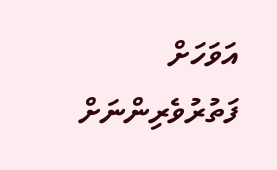އަވަހަށް ފަތުރުވެރިންނަށް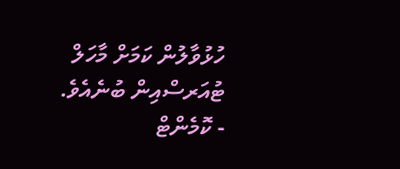ހުޅުވާލުން ކަމަށް މާހަލް ޓުއަރސްއިން ބުނެއެވެ.
- ކޮމެންޓް